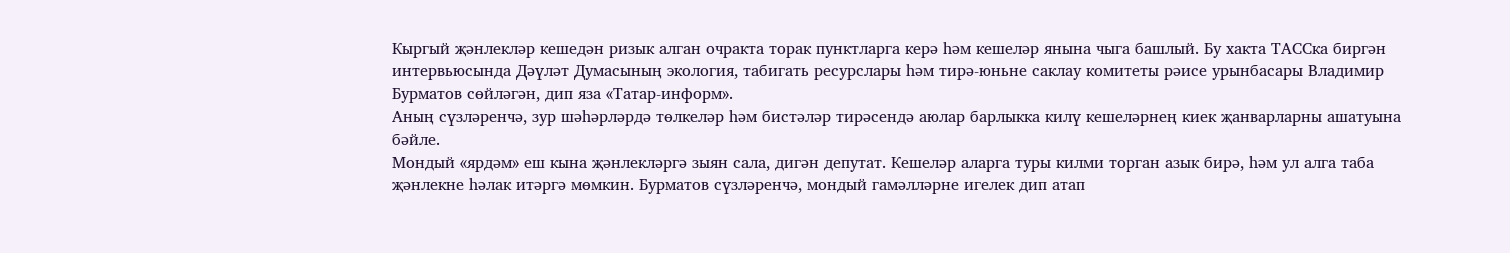Кыргый җәнлекләр кешедән ризык алган очракта торак пунктларга керә һәм кешеләр янына чыга башлый. Бу хакта ТАССка биргән интервьюсында Дәүләт Думасының экология, табигать ресурслары һәм тирә-юньне саклау комитеты рәисе урынбасары Владимир Бурматов сөйләгән, дип яза «Татар-информ».
Аның сүзләренчә, зур шәһәрләрдә төлкеләр һәм бистәләр тирәсендә аюлар барлыкка килү кешеләрнең киек җанварларны ашатуына бәйле.
Мондый «ярдәм» еш кына җәнлекләргә зыян сала, дигән депутат. Кешеләр аларга туры килми торган азык бирә, һәм ул алга таба җәнлекне һәлак итәргә мөмкин. Бурматов сүзләренчә, мондый гамәлләрне игелек дип атап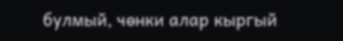булмый, чөнки алар кыргый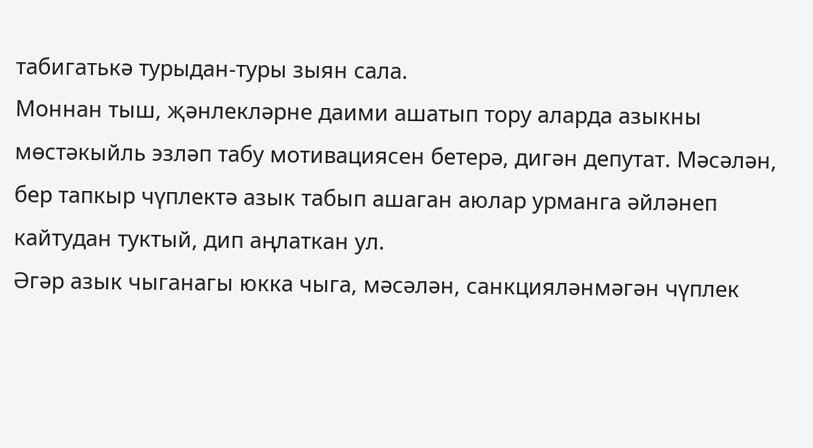табигатькә турыдан-туры зыян сала.
Моннан тыш, җәнлекләрне даими ашатып тору аларда азыкны мөстәкыйль эзләп табу мотивациясен бетерә, дигән депутат. Мәсәлән, бер тапкыр чүплектә азык табып ашаган аюлар урманга әйләнеп кайтудан туктый, дип аңлаткан ул.
Әгәр азык чыганагы юкка чыга, мәсәлән, санкцияләнмәгән чүплек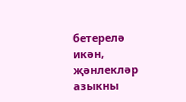бетерелә икән, җәнлекләр азыкны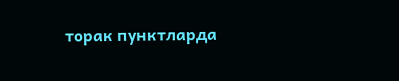торак пунктларда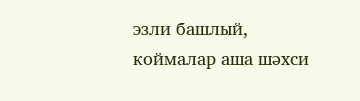эзли башлый, коймалар аша шәхси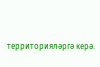территорияләргә керә.